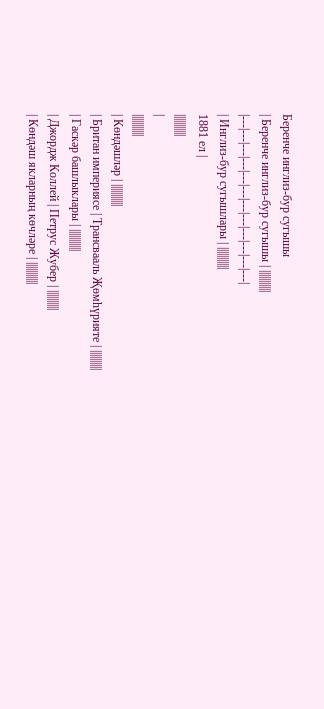Беренче инглиз-бур сугышы
| Беренче инглиз-бур сугышы | |||||||||||
|---|---|---|---|---|---|---|---|---|---|---|---|
| Инглиз-бур сугышлары | |||||||||||
1881 ел |
|||||||||||
|
|||||||||||
| Көндәшләр | |||||||||||
| Британ империясе | Трансвааль Җөмһүрияте | ||||||||||
| Гаскәр башлыклары | |||||||||||
| Джордж Коллей | Петрус Жубер | ||||||||||
| Көндәш якларның көчләре | |||||||||||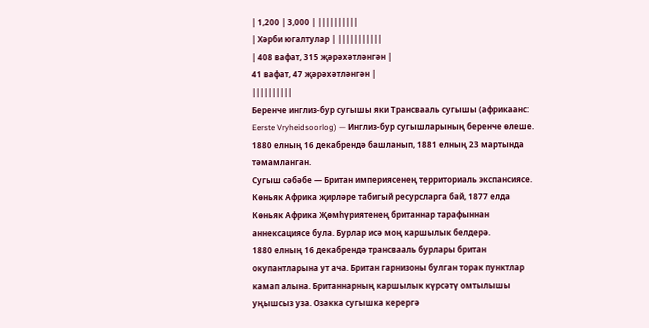| 1,200 | 3,000 | ||||||||||
| Хәрби югалтулар | |||||||||||
| 408 вафат, 315 җәрәхәтләнгән |
41 вафат, 47 җәрәхәтләнгән |
||||||||||
Беренче инглиз-бур сугышы яки Трансвааль сугышы (африкаанс: Eerste Vryheidsoorlog) — Инглиз-бур сугышларының беренче өлеше. 1880 елның 16 декабрендә башланып, 1881 елның 23 мартында тәмамланган.
Сугыш сәбәбе — Британ империясенең территориаль экспансиясе. Көньяк Африка җирләре табигый ресурсларга бай, 1877 елда Көньяк Африка Җөмһүриятенең британнар тарафыннан аннексациясе була. Бурлар исә моң каршылык белдерә.
1880 елның 16 декабрендә трансвааль бурлары британ окупантларына ут ача. Британ гарнизоны булган торак пунктлар камап алына. Британнарның каршылык күрсәтү омтылышы уңышсыз уза. Озакка сугышка керергә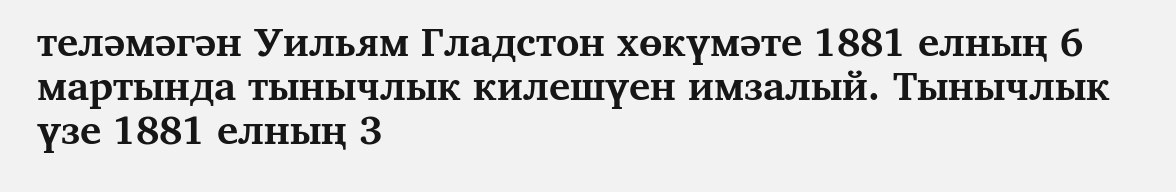теләмәгән Уильям Гладстон хөкүмәте 1881 елның 6 мартында тынычлык килешүен имзалый. Тынычлык үзе 1881 елның 3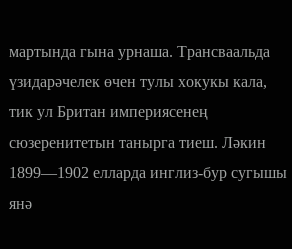мартында гына урнаша. Трансваальда үзидарәчелек өчен тулы хокукы кала, тик ул Британ империясенең сюзеренитетын танырга тиеш. Ләкин 1899—1902 елларда инглиз-бур сугышы янә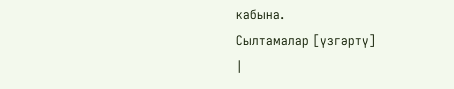кабына.
Сылтамалар [үзгәртү]
|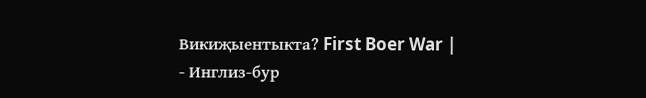Викиҗыентыкта? First Boer War |
- Инглиз-бур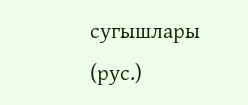сугышлары (рус.)